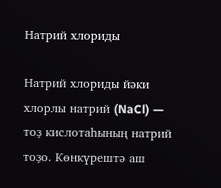Натрий хлориды

Натрий хлориды йәки хлорлы натрий (NaCl) — тоҙ кислотаһының натрий тоҙо. Көнкүрештә аш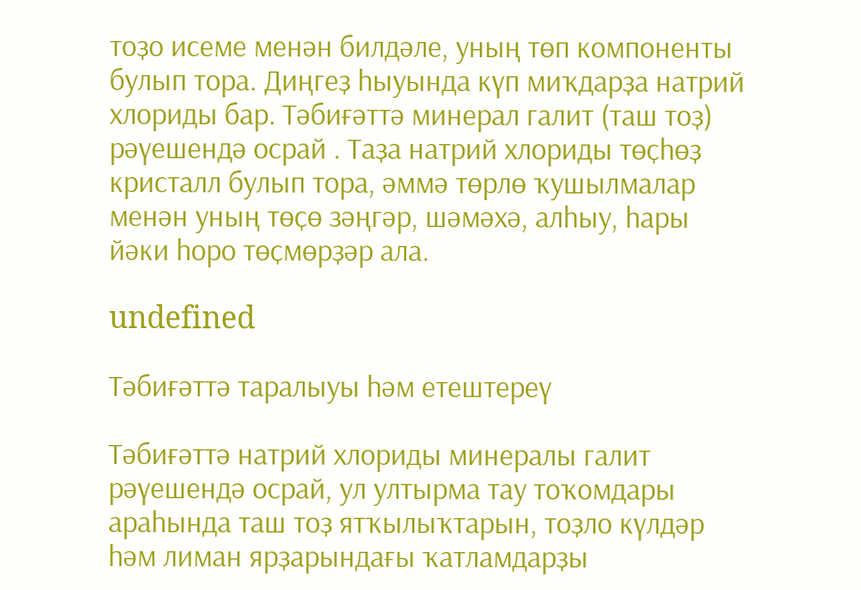тоҙо исеме менән билдәле, уның төп компоненты булып тора. Диңгеҙ һыуында күп миҡдарҙа натрий хлориды бар. Тәбиғәттә минерал галит (таш тоҙ) рәүешендә осрай . Таҙа натрий хлориды төҫһөҙ кристалл булып тора, әммә төрлө ҡушылмалар менән уның төҫө зәңгәр, шәмәхә, алһыу, һары йәки һоро төҫмөрҙәр ала.

undefined

Тәбиғәттә таралыуы һәм етештереү

Тәбиғәттә натрий хлориды минералы галит рәүешендә осрай, ул ултырма тау тоҡомдары араһында таш тоҙ ятҡылыҡтарын, тоҙло күлдәр һәм лиман ярҙарындағы ҡатламдарҙы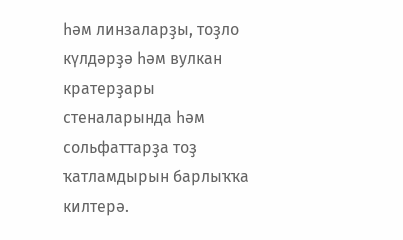һәм линзаларҙы, тоҙло күлдәрҙә һәм вулкан кратерҙары стеналарында һәм сольфаттарҙа тоҙ ҡатламдырын барлыҡҡа килтерә.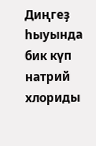Диңгеҙ һыуында бик күп натрий хлориды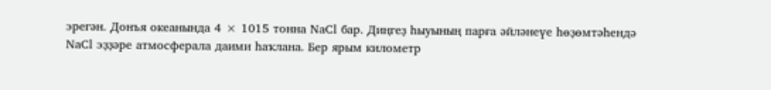эрегән. Донъя океанында 4 × 1015 тонна NaCl бар. Диңгеҙ һыуының парға әйләнеүе һөҙөмтәһендә NaCl эҙҙәре атмосферала даими һаҡлана. Бер ярым километр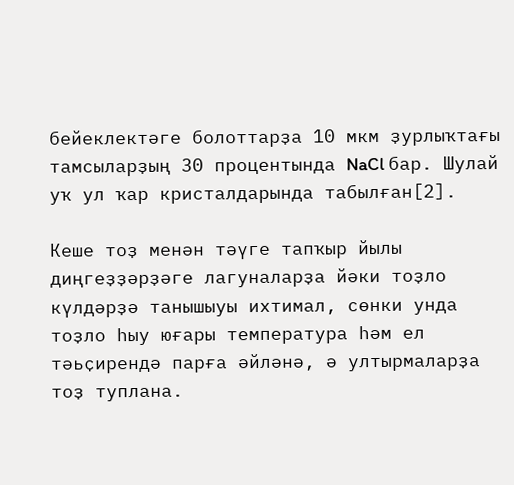бейеклектәге болоттарҙа 10 мкм ҙурлыҡтағы тамсыларҙың 30 процентында NaCl бар. Шулай уҡ ул ҡар кристалдарында табылған[2].

Кеше тоҙ менән тәүге тапҡыр йылы диңгеҙҙәрҙәге лагуналарҙа йәки тоҙло күлдәрҙә танышыуы ихтимал, сөнки унда тоҙло һыу юғары температура һәм ел тәьҫирендә парға әйләнә, ә ултырмаларҙа тоҙ туплана.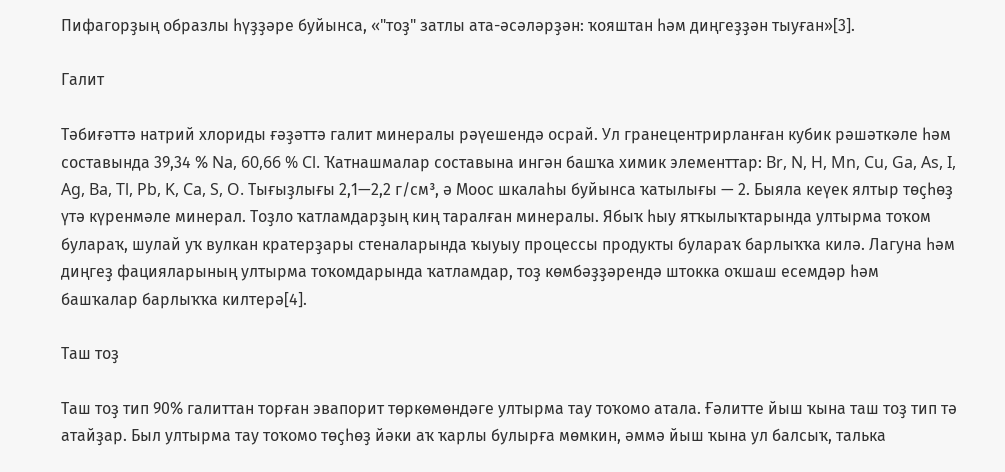Пифагорҙың образлы һүҙҙәре буйынса, «"тоҙ" затлы ата-әсәләрҙән: ҡояштан һәм диңгеҙҙән тыуған»[3].

Галит

Тәбиғәттә натрий хлориды ғәҙәттә галит минералы рәүешендә осрай. Ул гранецентрирланған кубик рәшәткәле һәм составында 39,34 % Na, 60,66 % Cl. Ҡатнашмалар составына ингән башҡа химик элементтар: Br, N, H, Mn, Cu, Ga, As, I, Ag, Ba, Tl, Pb, K, Ca, S, O. Тығыҙлығы 2,1—2,2 г/см³, ә Моос шкалаһы буйынса ҡатылығы — 2. Быяла кеүек ялтыр төҫһөҙ үтә күренмәле минерал. Тоҙло ҡатламдарҙың киң таралған минералы. Ябыҡ һыу ятҡылыҡтарында ултырма тоҡом булараҡ, шулай уҡ вулкан кратерҙары стеналарында ҡыуыу процессы продукты булараҡ барлыҡҡа килә. Лагуна һәм диңгеҙ фацияларының ултырма тоҡомдарында ҡатламдар, тоҙ көмбәҙҙәрендә штокка оҡшаш есемдәр һәм башҡалар барлыҡҡа килтерә[4].

Таш тоҙ

Таш тоҙ тип 90% галиттан торған эвапорит төркөмөндәге ултырма тау тоҡомо атала. Ғәлитте йыш ҡына таш тоҙ тип тә атайҙар. Был ултырма тау тоҡомо төҫһөҙ йәки аҡ ҡарлы булырға мөмкин, әммә йыш ҡына ул балсыҡ, талька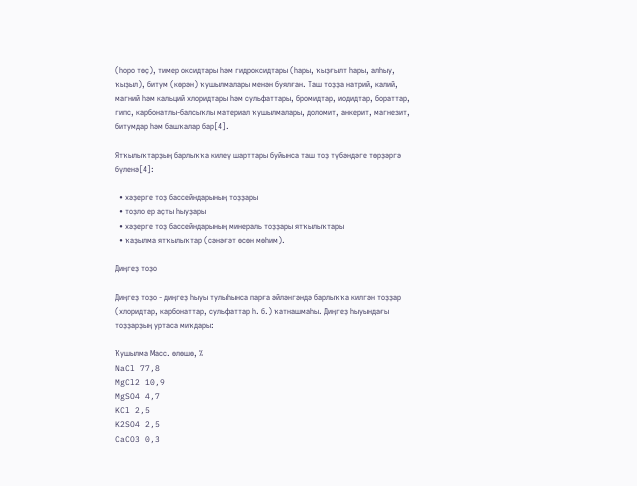(һоро төҫ), тимер оксидтары һәм гидроксидтары (һары, ҡыҙғылт һары, алһыу, ҡыҙыл), битум (көрән) ҡушылмалары менән буялған. Таш тоҙҙа натрий, калий, магний һәм кальций хлоридтары һәм сульфаттары, бромидтар, иодидтар, бораттар, гипс, карбонатлы-балсыҡлы материал ҡушылмалары, доломит, анкерит, магнезит, битумдар һәм башҡалар бар[4].

Ятҡылыҡтарҙың барлыҡҡа килеү шарттары буйынса таш тоҙ түбәндәге төрҙәргә бүленә[4]:

  • хәҙерге тоҙ бассейндарының тоҙҙары
  • тоҙло ер аҫты һыуҙары
  • хәҙерге тоҙ бассейндарының минераль тоҙҙары ятҡылыҡтары
  • ҡаҙылма ятҡылыҡтар (сәнәғәт өсөн мөһим).

Диңгеҙ тоҙо

Диңгеҙ тоҙо - диңгеҙ һыуы тулыһынса парға әйләнгәндә барлыҡҡа килгән тоҙҙар (хлоридтар, карбонаттар, сульфаттар һ. б.) ҡатнашмаһы. Диңгеҙ һыуындағы тоҙҙарҙың уртаса миҡдары:

Ҡушылма Масс. өлөшө, %
NaCl 77,8
MgCl2 10,9
MgSO4 4,7
KCl 2,5
K2SO4 2,5
CaCO3 0,3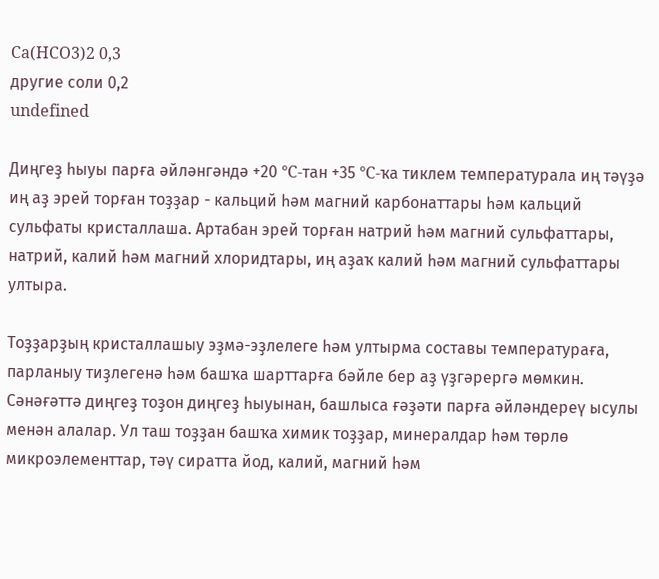Ca(HCO3)2 0,3
другие соли 0,2
undefined

Диңгеҙ һыуы парға әйләнгәндә +20 °C-тан +35 °C-ҡа тиклем температурала иң тәүҙә иң аҙ эрей торған тоҙҙар - кальций һәм магний карбонаттары һәм кальций сульфаты кристаллаша. Артабан эрей торған натрий һәм магний сульфаттары, натрий, калий һәм магний хлоридтары, иң аҙаҡ калий һәм магний сульфаттары ултыра.

Тоҙҙарҙың кристаллашыу эҙмә-эҙлелеге һәм ултырма составы температураға, парланыу тиҙлегенә һәм башҡа шарттарға бәйле бер аҙ үҙгәрергә мөмкин. Сәнәғәттә диңгеҙ тоҙон диңгеҙ һыуынан, башлыса ғәҙәти парға әйләндереү ысулы менән алалар. Ул таш тоҙҙан башҡа химик тоҙҙар, минералдар һәм төрлө микроэлементтар, тәү сиратта йод, калий, магний һәм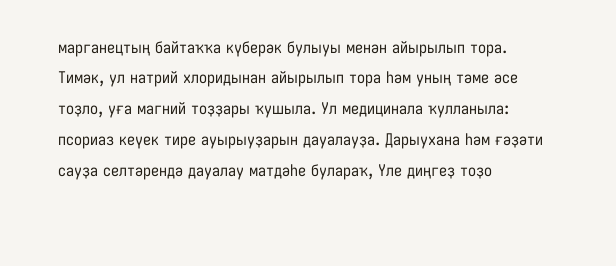марганецтың байтаҡҡа күберәк булыуы менән айырылып тора. Тимәк, ул натрий хлоридынан айырылып тора һәм уның тәме әсе тоҙло, уға магний тоҙҙары ҡушыла. Ул медицинала ҡулланыла: псориаз кеүек тире ауырыуҙарын дауалауҙа. Дарыухана һәм ғәҙәти сауҙа селтәрендә дауалау матдәһе булараҡ, Үле диңгеҙ тоҙо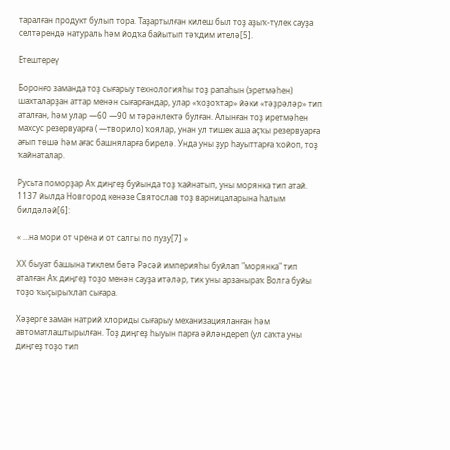таралған продукт булып тора. Таҙартылған килеш был тоҙ аҙыҡ-түлек сауҙа селтәрендә натураль һәм йодҡа байытып тәҡдим ителә[5].

Етештереү

Боронғо заманда тоҙ сығарыу технологияһы тоҙ рапаһын (эретмәһен) шахталарҙан аттар менән сығарғандар, улар «ҡоҙоҡтар» йәки «тәҙрәләр» тип аталған, һәм улар —60 —90 м тәрәнлектә булған. Алынған тоҙ иретмәһен махсус резервуарға ( —творило) ҡоялар, унан ул тишек аша аҫҡы резервуарға ағып төшә һәм ағас башняларға бирелә. Унда уны ҙур һауыттарға ҡойоп, тоҙ ҡайнаталар.

Русьта поморҙар Аҡ диңгеҙ буйында тоҙ ҡайнатып, уны морянка тип атай. 1137 йылда Новгород кенәзе Святослав тоҙ варницаларына һалым билдәләй[6]:

« …на мори от чрена и от салгы по пузу[7] »

XX быуат башына тиклем бөтә Рәсәй империяһы буйлап "морянка" тип аталған Аҡ диңгеҙ тоҙо менән сауҙа итәләр, тик уны арзаныраҡ Волга буйы тоҙо ҡыҫырыҡлап сығара.

Хәҙерге заман натрий хлориды сығарыу механизацияланған һәм автоматлаштырылған. Тоҙ диңгеҙ һыуын парға әйләндереп (ул саҡта уны диңгеҙ тоҙо тип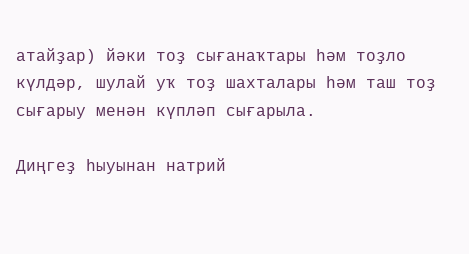атайҙар) йәки тоҙ сығанаҡтары һәм тоҙло күлдәр, шулай уҡ тоҙ шахталары һәм таш тоҙ сығарыу менән күпләп сығарыла.

Диңгеҙ һыуынан натрий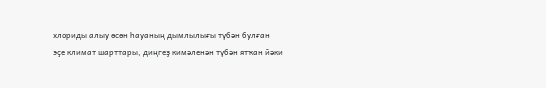хлориды алыу өсөн һауаның дымлылығы түбән булған эҫе климат шарттары, диңгеҙ кимәленән түбән ятҡан йәки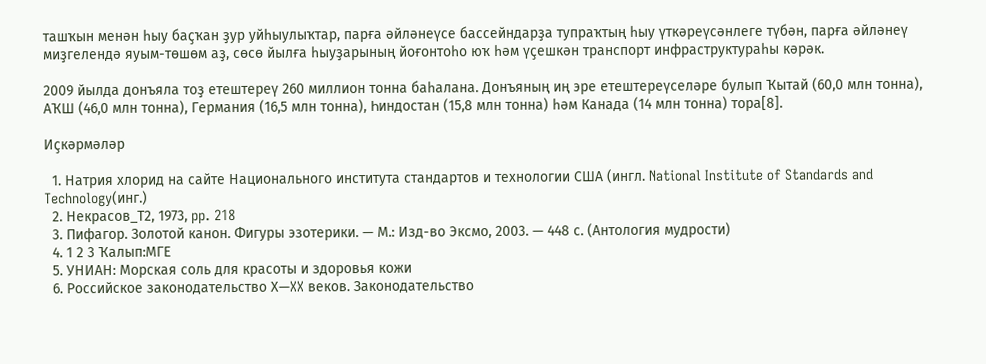ташҡын менән һыу баҫҡан ҙур уйһыулыҡтар, парға әйләнеүсе бассейндарҙа тупраҡтың һыу үткәреүсәнлеге түбән, парға әйләнеү миҙгелендә яуым-төшөм аҙ, сөсө йылға һыуҙарының йоғонтоһо юҡ һәм үҫешкән транспорт инфраструктураһы кәрәк.

2009 йылда донъяла тоҙ етештереү 260 миллион тонна баһалана. Донъяның иң эре етештереүселәре булып Ҡытай (60,0 млн тонна), АҠШ (46,0 млн тонна), Германия (16,5 млн тонна), Һиндостан (15,8 млн тонна) һәм Канада (14 млн тонна) тора[8].

Иҫкәрмәләр

  1. Натрия хлорид на сайте Национального института стандартов и технологии США (ингл. National Institute of Standards and Technology(инг.)
  2. Некрасов_Т2, 1973, pp. 218
  3. Пифагор. Золотой канон. Фигуры эзотерики. — М.: Изд-во Эксмо, 2003. — 448 с. (Антология мудрости)
  4. 1 2 3 Ҡалып:МГЕ
  5. УНИАН: Морская соль для красоты и здоровья кожи
  6. Российское законодательство Х—XX веков. Законодательство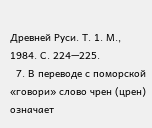Древней Руси. Т. 1. М., 1984. С. 224—225.
  7. В переводе с поморской «говори» слово чрен (црен) означает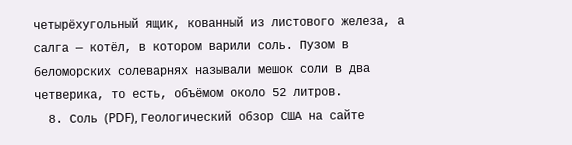четырёхугольный ящик, кованный из листового железа, а салга — котёл, в котором варили соль. Пузом в беломорских солеварнях называли мешок соли в два четверика, то есть, объёмом около 52 литров.
  8. Соль (PDF), Геологический обзор США на сайте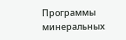Программы минеральных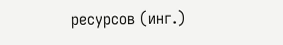ресурсов (инг.)